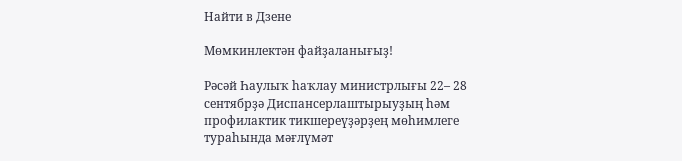Найти в Дзене

Мөмкинлектән файҙаланығыҙ!

Рәсәй Һаулыҡ һаҡлау министрлығы 22– 28 сентябрҙә Диспансерлаштырыуҙың һәм профилактик тикшереүҙәрҙең мөһимлеге тураһында мәғлүмәт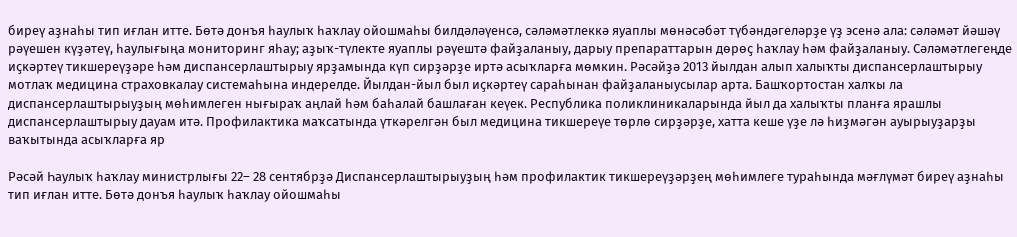биреү аҙнаһы тип иғлан итте. Бөтә донъя һаулыҡ һаҡлау ойошмаһы билдәләүенсә, сәләмәтлеккә яуаплы мөнәсәбәт түбәндәгеләрҙе үҙ эсенә ала: сәләмәт йәшәү рәүешен күҙәтеү, һаулығыңа мониторинг яһау; аҙыҡ-түлекте яуаплы рәүештә файҙаланыу, дарыу препараттарын дөрөҫ һаҡлау һәм файҙаланыу. Сәләмәтлегеңде иҫкәртеү тикшереүҙәре һәм диспансерлаштырыу ярҙамында күп сирҙәрҙе иртә асыҡларға мөмкин. Рәсәйҙә 2013 йылдан алып халыҡты диспансерлаштырыу мотлаҡ медицина страховкалау системаһына индерелде. Йылдан-йыл был иҫкәртеү сараһынан файҙаланыусылар арта. Башҡортостан халҡы ла диспансерлаштырыуҙың мөһимлеген нығыраҡ аңлай һәм баһалай башлаған кеүек. Республика поликлиникаларында йыл да халыҡты планға ярашлы диспансерлаштырыу дауам итә. Профилактика маҡсатында үткәрелгән был медицина тикшереүе төрлө сирҙәрҙе, хатта кеше үҙе лә һиҙмәгән ауырыуҙарҙы ваҡытында асыҡларға яр

Рәсәй Һаулыҡ һаҡлау министрлығы 22– 28 сентябрҙә Диспансерлаштырыуҙың һәм профилактик тикшереүҙәрҙең мөһимлеге тураһында мәғлүмәт биреү аҙнаһы тип иғлан итте. Бөтә донъя һаулыҡ һаҡлау ойошмаһы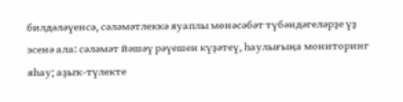билдәләүенсә, сәләмәтлеккә яуаплы мөнәсәбәт түбәндәгеләрҙе үҙ эсенә ала: сәләмәт йәшәү рәүешен күҙәтеү, һаулығыңа мониторинг яһау; аҙыҡ-түлекте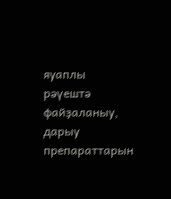яуаплы рәүештә файҙаланыу, дарыу препараттарын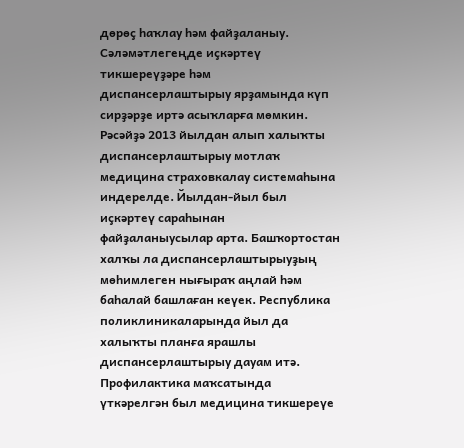дөрөҫ һаҡлау һәм файҙаланыу. Сәләмәтлегеңде иҫкәртеү тикшереүҙәре һәм диспансерлаштырыу ярҙамында күп сирҙәрҙе иртә асыҡларға мөмкин. Рәсәйҙә 2013 йылдан алып халыҡты диспансерлаштырыу мотлаҡ медицина страховкалау системаһына индерелде. Йылдан-йыл был иҫкәртеү сараһынан файҙаланыусылар арта. Башҡортостан халҡы ла диспансерлаштырыуҙың мөһимлеген нығыраҡ аңлай һәм баһалай башлаған кеүек. Республика поликлиникаларында йыл да халыҡты планға ярашлы диспансерлаштырыу дауам итә. Профилактика маҡсатында үткәрелгән был медицина тикшереүе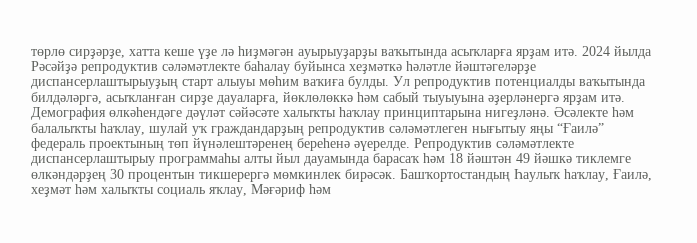төрлө сирҙәрҙе, хатта кеше үҙе лә һиҙмәгән ауырыуҙарҙы ваҡытында асыҡларға ярҙам итә. 2024 йылда Рәсәйҙә репродуктив сәләмәтлекте баһалау буйынса хеҙмәткә һәләтле йәштәгеләрҙе диспансерлаштырыуҙың старт алыуы мөһим ваҡиға булды. Ул репродуктив потенциалды ваҡытында билдәләргә, асыҡланған сирҙе дауаларға, йөклөлөккә һәм сабый тыуыуына әҙерләнергә ярҙам итә. Демография өлкәһендәге дәүләт сәйәсәте халыҡты һаҡлау принциптарына нигеҙләнә. Әсәлекте һәм балалыҡты һаҡлау, шулай уҡ граждандарҙың репродуктив сәләмәтлеген нығытыу яңы “Ғаилә” федераль проектының төп йүнәлештәренең береһенә әүерелде. Репродуктив сәләмәтлекте диспансерлаштырыу программаһы алты йыл дауамында барасаҡ һәм 18 йәштән 49 йәшкә тиклемге өлкәндәрҙең 30 процентын тикшерергә мөмкинлек бирәсәк. Башҡортостандың Һаулыҡ һаҡлау, Ғаилә, хеҙмәт һәм халыҡты социаль яҡлау, Мәғәриф һәм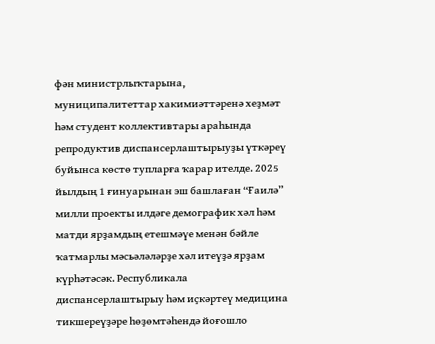фән министрлыҡтарына, муниципалитеттар хакимиәттәренә хеҙмәт һәм студент коллективтары араһында репродуктив диспансерлаштырыуҙы үткәреү буйынса көстө тупларға ҡарар ителде. 2025 йылдың 1 ғинуарынан эш башлаған “Ғаилә” милли проекты илдәге демографик хәл һәм матди ярҙамдың етешмәүе менән бәйле ҡатмарлы мәсьәләләрҙе хәл итеүҙә ярҙам күрһәтәсәк. Республикала диспансерлаштырыу һәм иҫкәртеү медицина тикшереүҙәре һөҙөмтәһендә йоғошло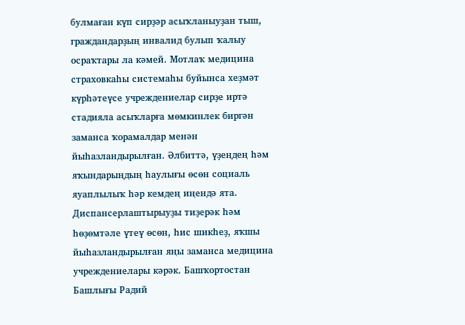булмаған күп сирҙәр асыҡланыуҙан тыш, граждандарҙың инвалид булып ҡалыу осраҡтары ла кәмей. Мотлаҡ медицина страховкаһы системаһы буйынса хеҙмәт күрһәтеүсе учреждениелар сирҙе иртә стадияла асыҡларға мөмкинлек биргән заманса ҡорамалдар менән йыһазландырылған. Әлбиттә, үҙеңдең һәм яҡындарыңдың һаулығы өсөн социаль яуаплылыҡ һәр кемдең иңендә ята. Диспансерлаштырыуҙы тиҙерәк һәм һөҙөмтәле үтеү өсөн, һис шикһеҙ, яҡшы йыһазландырылған яңы заманса медицина учреждениелары кәрәк. Башҡортостан Башлығы Радий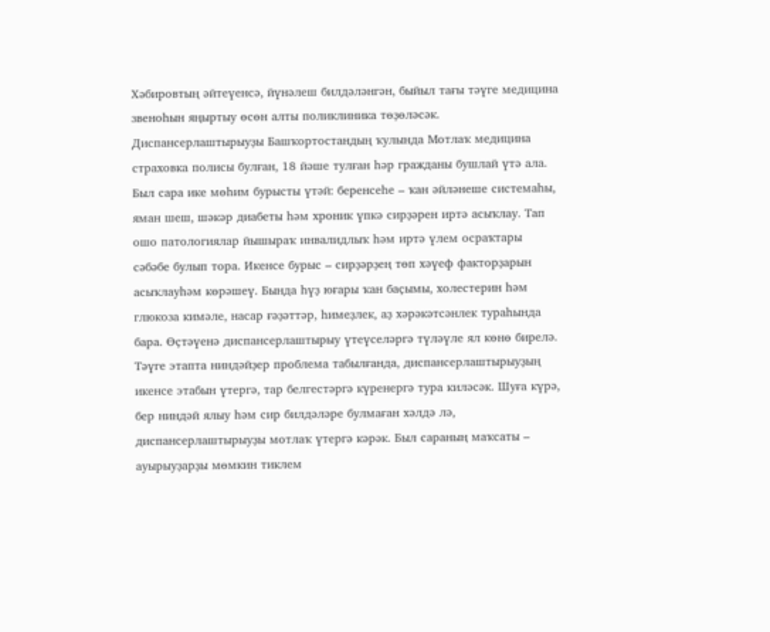Хәбировтың әйтеүенсә, йүнәлеш билдәләнгән, быйыл тағы тәүге медицина звеноһын яңыртыу өсөн алты поликлиника төҙөләсәк. Диспансерлаштырыуҙы Башҡортостандың ҡулында Мотлаҡ медицина страховка полисы булған, 18 йәше тулған һәр гражданы бушлай үтә ала. Был сара ике мөһим бурысты үтәй: беренсеһе – ҡан әйләнеше системаһы, яман шеш, шәкәр диабеты һәм хроник үпкә сирҙәрен иртә асыҡлау. Тап ошо патологиялар йышыраҡ инвалидлыҡ һәм иртә үлем осраҡтары сәбәбе булып тора. Икенсе бурыс – сирҙәрҙең төп хәүеф факторҙарын асыҡлауһәм көрәшеү. Бында һүҙ юғары ҡан баҫымы, холестерин һәм глюкоза кимәле, насар ғәҙәттәр, һимеҙлек, аҙ хәрәкәтсәнлек тураһында бара. Өҫтәүенә диспансерлаштырыу үтеүселәргә түләүле ял көнө бирелә. Тәүге этапта ниндәйҙер проблема табылғанда, диспансерлаштырыуҙың икенсе этабын үтергә, тар белгестәргә күренергә тура киләсәк. Шуға күрә, бер ниндәй ялыу һәм сир билдәләре булмаған хәлдә лә, диспансерлаштырыуҙы мотлаҡ үтергә кәрәк. Был сараның маҡсаты – ауырыуҙарҙы мөмкин тиклем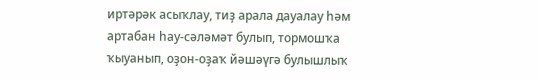иртәрәк асыҡлау, тиҙ арала дауалау һәм артабан һау-сәләмәт булып, тормошҡа ҡыуанып, оҙон-оҙаҡ йәшәүгә булышлыҡ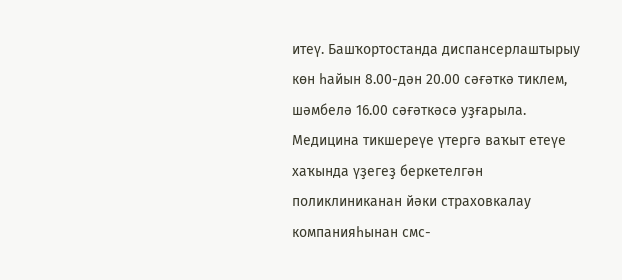итеү. Башҡортостанда диспансерлаштырыу көн һайын 8.00-дән 20.00 сәғәткә тиклем, шәмбелә 16.00 сәғәткәсә уҙғарыла. Медицина тикшереүе үтергә ваҡыт етеүе хаҡында үҙегеҙ беркетелгән поликлиниканан йәки страховкалау компанияһынан смс-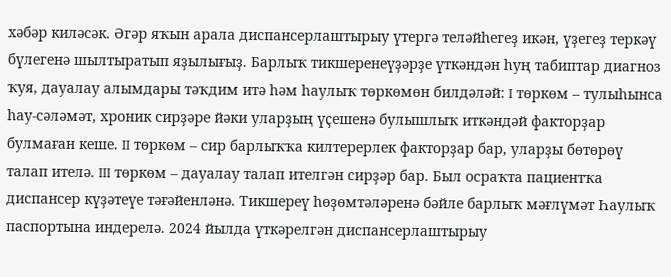хәбәр киләсәк. Әгәр яҡын арала диспансерлаштырыу үтергә теләйһегеҙ икән, үҙегеҙ теркәү бүлегенә шылтыратып яҙылығыҙ. Барлыҡ тикшеренеүҙәрҙе үткәндән һуң табиптар диагноз ҡуя, дауалау алымдары тәҡдим итә һәм һаулыҡ төркөмөн билдәләй: I төркөм – тулыһынса һау-сәләмәт, хроник сирҙәре йәки уларҙың үҫешенә булышлыҡ иткәндәй факторҙар булмаған кеше. II төркөм – сир барлыҡҡа килтерерлек факторҙар бар, уларҙы бөтөрөү талап ителә. III төркөм – дауалау талап ителгән сирҙәр бар. Был осраҡта пациентҡа диспансер күҙәтеүе тәғәйенләнә. Тикшереү һөҙөмтәләренә бәйле барлыҡ мәғлүмәт Һаулыҡ паспортына индерелә. 2024 йылда үткәрелгән диспансерлаштырыу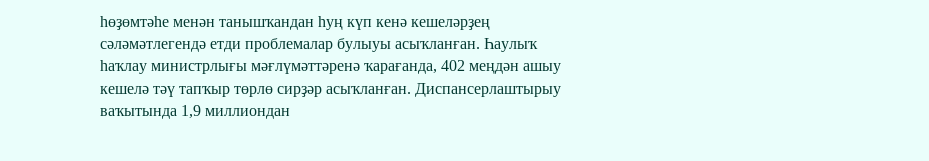һөҙөмтәһе менән танышҡандан һуң күп кенә кешеләрҙең сәләмәтлегендә етди проблемалар булыуы асыҡланған. Һаулыҡ һаҡлау министрлығы мәғлүмәттәренә ҡарағанда, 402 меңдән ашыу кешелә тәү тапҡыр төрлө сирҙәр асыҡланған. Диспансерлаштырыу ваҡытында 1,9 миллиондан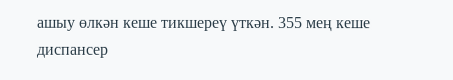ашыу өлкән кеше тикшереү үткән. 355 мең кеше диспансер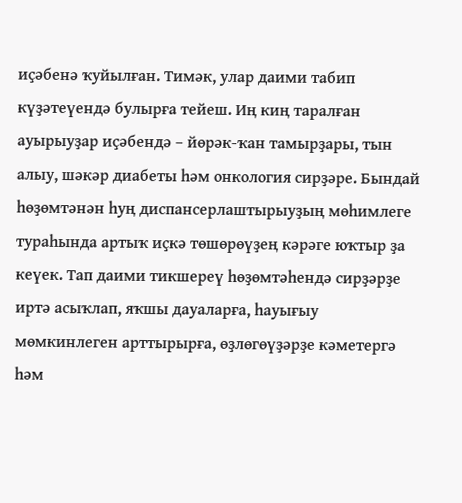иҫәбенә ҡуйылған. Тимәк, улар даими табип күҙәтеүендә булырға тейеш. Иң киң таралған ауырыуҙар иҫәбендә – йөрәк-ҡан тамырҙары, тын алыу, шәкәр диабеты һәм онкология сирҙәре. Бындай һөҙөмтәнән һуң диспансерлаштырыуҙың мөһимлеге тураһында артыҡ иҫкә төшөрөүҙең кәрәге юҡтыр ҙа кеүек. Тап даими тикшереү һөҙөмтәһендә сирҙәрҙе иртә асыҡлап, яҡшы дауаларға, һауығыу мөмкинлеген арттырырға, өҙлөгөүҙәрҙе кәметергә һәм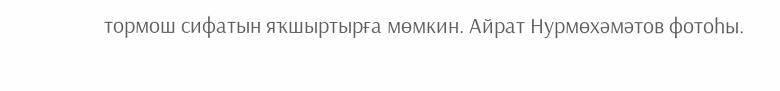тормош сифатын яҡшыртырға мөмкин. Айрат Нурмөхәмәтов фотоһы.